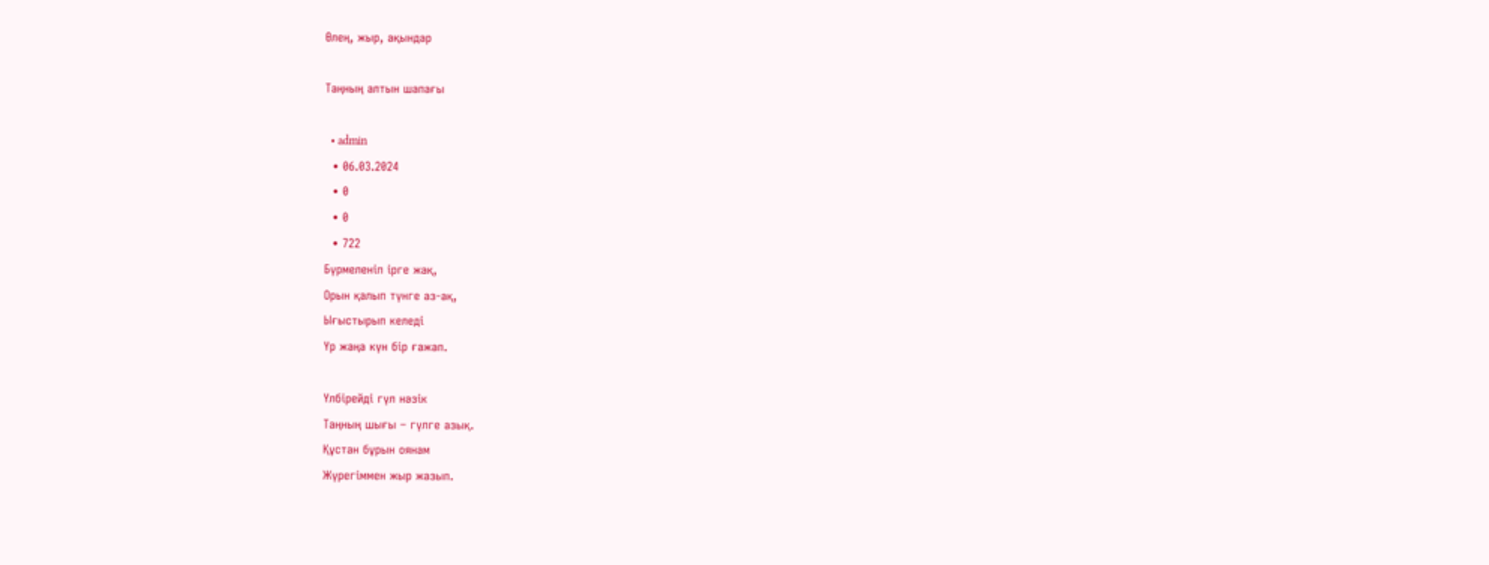Өлең, жыр, ақындар

Таңның алтын шапағы

  • admin
  • 06.03.2024
  • 0
  • 0
  • 722
Бүрмеленіп ірге жақ,
Орын қалып түнге аз-ақ,
Ығыстырып келеді
Үр жаңа күн бір ғажап.

Үлбірейді гүл нәзік
Таңның шығы – гүлге азық.
Құстан бұрын оянам
Жүрегіммен жыр жазып.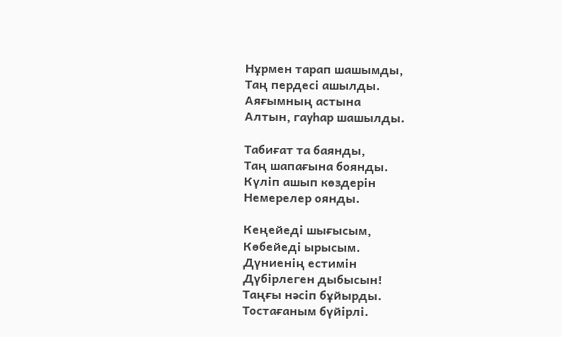Нұрмен тарап шашымды,
Таң пердесі ашылды.
Аяғымның астына
Алтын, гауһар шашылды.

Табиғат та баянды,
Таң шапағына боянды.
Күліп ашып көздерін
Немерелер оянды.

Кеңейеді шығысым,
Көбейеді ырысым.
Дүниенің естимін
Дүбірлеген дыбысын!
Таңғы нәсіп бұйырды.
Тостағаным бүйірлі.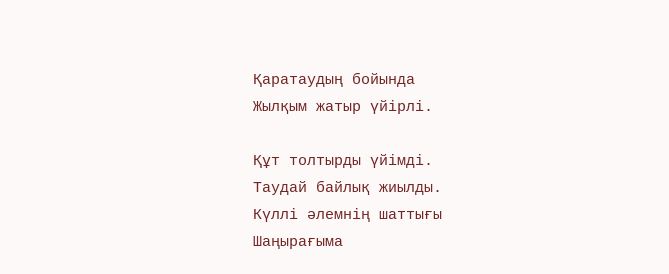Қаратаудың бойында
Жылқым жатыр үйірлі.

Құт толтырды үйімді.
Таудай байлық жиылды.
Күллі әлемнің шаттығы
Шаңырағыма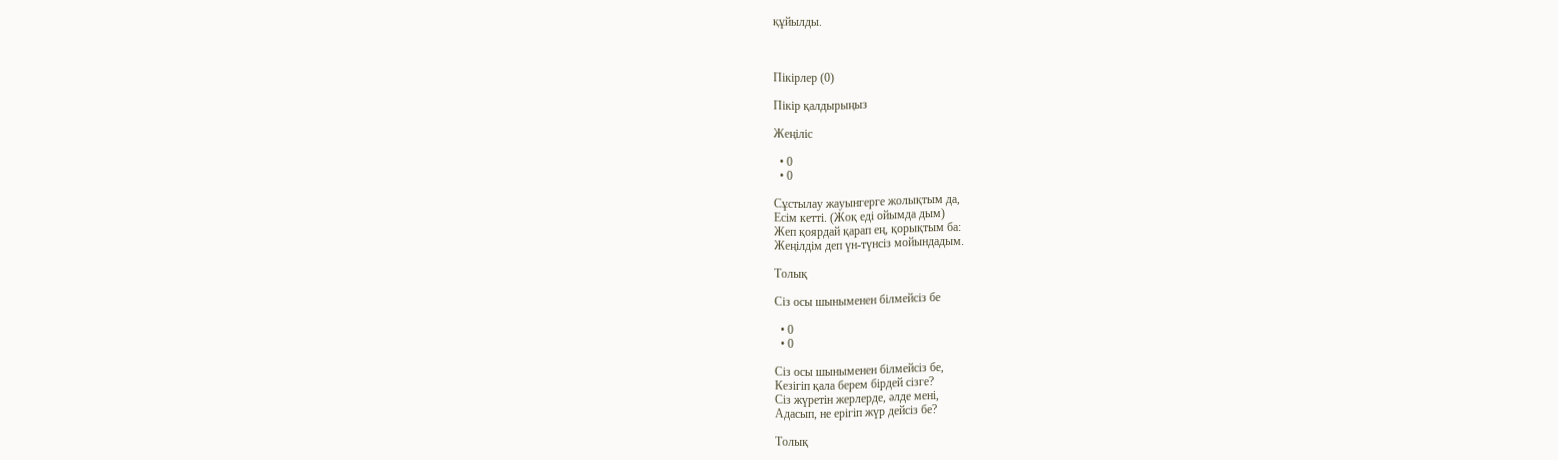құйылды.



Пікірлер (0)

Пікір қалдырыңыз

Жеңіліс

  • 0
  • 0

Сұстылay жауынгерге жолықтым да,
Есім кетті. (Жоқ еді ойымда дым)
Жеп қоярдай қарап ең, қорықтым ба:
Жеңілдім деп үн-түнсіз мойындадым.

Толық

Сіз осы шыныменен білмейсіз бе

  • 0
  • 0

Сіз осы шыныменен білмейсіз бе,
Кезігіп қала берем бірдей сізге?
Сіз жүретін жерлерде, әлде мені,
Адасып, не ерігіп жүр дейсіз бе?

Толық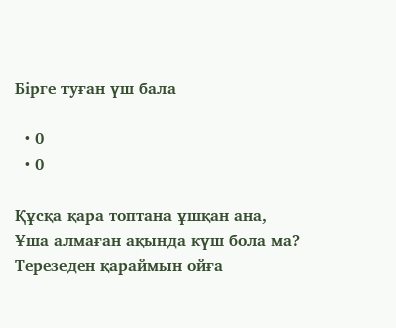Бірге туған үш бала

  • 0
  • 0

Құсқа қара топтана ұшқан ана,
Ұша алмаған ақында күш бола ма?
Терезеден қараймын ойға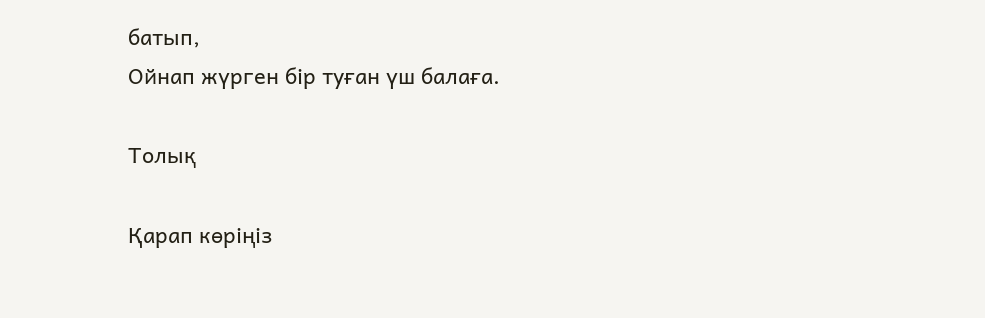батып,
Ойнап жүрген бір туған үш балаға.

Толық

Қарап көріңіз